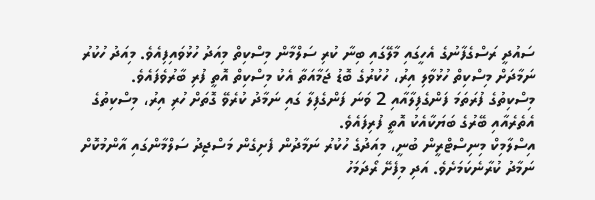ސައުދީ ރަސްގެފާނުގެ އެހީގައި މާލޭގައި ބިނާ ކުރި ސަލްމާން މިސްކިތް މިއަދު ހުޅުވައިފިއެވެ. މިއަދު ހުކުރު ނަމާދަށް މިސްކިތް ހުޅުވާލި އިރު، ހުކުރުގެ ބޮޑު ޖަމާއަތާ އެކު މިސްކިތް އޮތީ ފުރި ބާރުވެފައެވެ.
މިސްކިތުގެ ފުރަތަމަ ފަންގެފިލާއާއި 2 ވަނަ ފަންގެފިލާ ގައި ނަމާދު ކުރެވޭ ގޮތަށް ހުރި އިރު، މިސްކިތުގެ އެތެރެއާއި ބޭރުގެ ބަޔަކާއެކު އޮތީ ފުރިފައެވެ.
އިސްލާމިކް މިނިސްޓްރީން ބުނީ، މިއަދުގެ ހުކުރު ނަމާދުން ފެށިގެން މަސްޖިދު ސަލްމާންގައި އާންމުކޮށް ނަމާދު ކުރާނެކަމަށެވެ. އަދި މިފެށޭ ރޯދަމަހު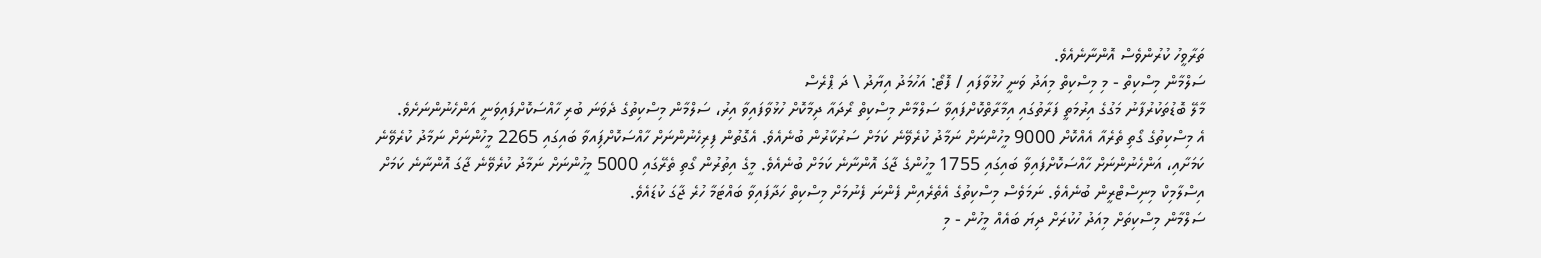ތަރާވީހު ކުރުންވެސް އޮންނާނެއެވެ.
ސަލްމާން މިސްކިތް - މި މިސްކިތް މިއަދު ވަނީ ހުޅުވާފައި / ފޮޓޯ: އަހުމަދު އިޔާދު \ ދަ ޕްރެސް
މާލޭ ބޮޑުތަކުރުފާނު މަގުގެ އިރުމަތީ ފަރާތުގައި އިމާރާތްކޮށްފައިވާ ސަލްމާން މިސްކިތް ރޯދައާ ދިމާކޮށް ހުޅުވާފައިވާ އިރު، ސަލްމާން މިސްކިތުގެ ދެވަނަ ބުރި ހާއްސަކޮށްފައިވަނީ އަންހެނުންނަށެވެ.
އެ މިސްކިތުގެ ގޯތި ތެރެއާ އެއްކޮށް 9000 މީހުންނަށް ނަމާދު ކުރެވޭނެ ކަމަށް ސަރުކާރުން ބުނެއެވެ. އެގޮތުން ފިރިހެނުންނަށް ހާއްސަކޮށްފަިއވާ ބައިގައި 2265 މީހުންނަށް ނަމާދު ކުރެވޭނެ ކަމަށާއި، އަންހެނުންނަށް ހާއްސަކޮށްފައިވާ ބައިގައި 1755 މީހުންގެ ޖާގަ އޮންނާނެ ކަމަށް ބުނެއެވެ. މީގެ އިތުރުން ގޯތި ތެރޭގައި 5000 މީހުންނަށް ނަމާދު ކުރެވޭނެ ޖާގަ އޮންނާނެ ކަމަށް އިސްލާމިކް މިނިސްޓްރީން ބުނެއެވެ. ނަމަވެސް މިސްކިތުގެ އެތެރެއިން ފެންނަ ފެނުމަށް މިސްކިތް ހަދާފައިވާ ބައްޓަމާ ހުރެ ޖާގަ ކުޑައެވެ.
ސަލްމާން މިސްކިތަށް މިއަދު ހުކުރަށް ދިޔަ ބައެއް މީހުން - މި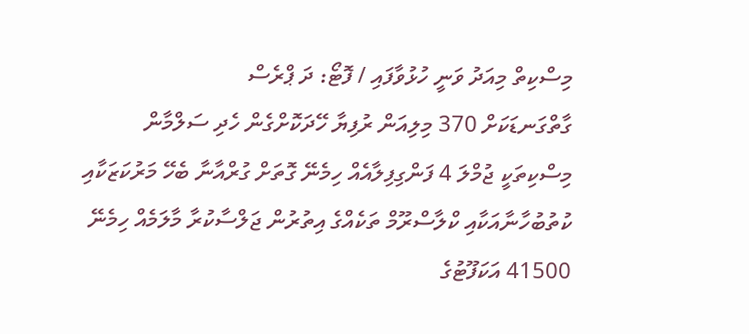މިސްކިތް މިއަދު ވަނީ ހުޅުވާފައި / ފޮޓޯ: ދަ ޕްރެސް
ގާތްގަނޑަކަށް 370 މިލިއަން ރުފިޔާ ހޭދަކޮށްގެން ހެދި ސަލްމާން މިސްކިތަކީ ޖުމްލަ 4 ފަންގިފިލާއެއް ހިމެނޭ ގޮތަށް ގުރްއާނާ ބެހޭ މަރުކަޒަކާއި ކުތުބުހާނާއަކާއި ކްލާސްރޫމް ތަކެއްގެ އިތުރުން ޖަލްސާކުރާ މާލަމެއް ހިމެނޭ 41500 އަކަފޫޓުގެ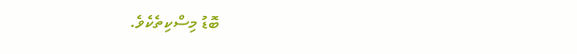ބޮޑު މިސްކިތެކެވެ.